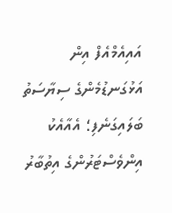އައިއެމްއެފް އިން އަޅުގަނޑުމެންގެ ސިޔާސަތު ބަލައިގަނެފި؛ އެއާއެކު އިންވެސްޓަރުންގެ އިތުބާރު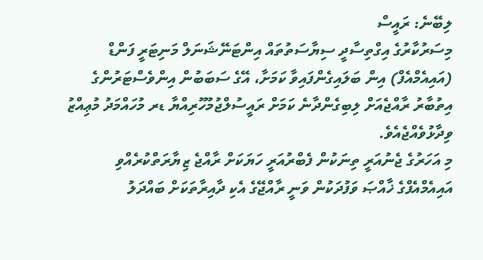ލިބޭނެ: ރައީސް
މިސަރުކާރުގެ އިގްތިސާދީ ސިޔާސަތުތައް އިންޓަނޭޝަނަލް މަނިޓަރީ ފަންޑް (އައިއެމްއެފް) އިން ބަލައިގެންފައިވާ ކަމަށާ، އޭގެ ސަބަބުން އިންވެސްޓަރުންގެ އިތުބާރު ރާއްޖެއަށް ލިބިގެންދާނެ ކަމަށް ރައީސުލްޖުމުހޫރިއްޔާ ޑރ މުހައްމަދު މުޢިއްޒު ވިދާޅުވެއްޖެއެވެ.
މި އަހަރުގެ ޖެނުއަރީ ތިނަކުން ފެބްރުއަރީ ހަޔަކަށް ރާއްޖެ ޒިޔާރަތްކުރެއްވި އައިއެމްއެފްގެ ޚާއްޞަ ވަފުދަކުން ވަނީ ރާއްޖޭގެ އެކި ދާއިރާތަކަށް ބައްދަލު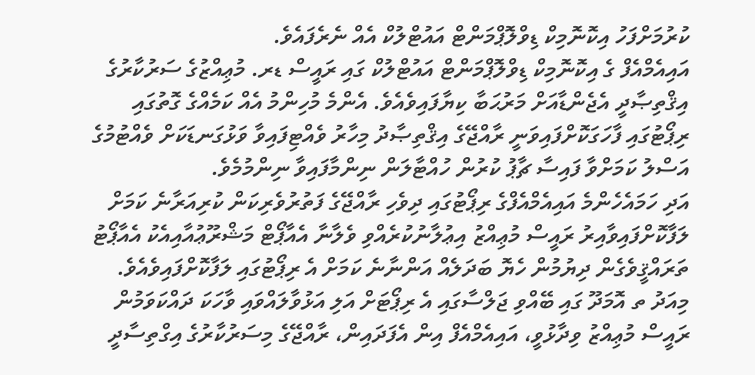ކުރުމަށްފަހު އިކޮނޮމިކް ޑިވްލޮޕްމަންޓް އައުޓްލުކް އެއް ނެރެފައެވެ.
އައިއެމްއެފް ގެ އިކޮނޮމިކް ޑިވްލޮޕްމަންޓް އައުޓްލުކް ގައި ރައީސް ޑރ. މުޢިއްޒުގެ ސަރުކާރުގެ އިޤްތިޞާދީ އެޖެންޑާއަށް މަރުޙަބާ ކިޔާފައިވެއެވެ. އެންމެ މުހިންމު އެއް ކަމެއްގެ ގޮތުގައި ރިޕޯޓުގައި ފާހަގަކޮށްފައިވަނީ ރާއްޖޭގެ އިޤްތިޞާދު މިހާރު ވެއްޓިފައިވާ ވަޅުގަނޑަކަށް ވެއްޓުމުގެ އަސްލު ކަމަށްވާ ފައިސާ ޗާޕު ކުރުން ހުއްޓާލަން ނިންމާފައިވާ ނިންމުމެވެ.
އަދި ހަމައެހެންމެ އައިއެމްއެފްގެ ރިޕޯޓުގައި ދިވެހި ރާއްޖޭގެ ފަތުރުވެރިކަން ކުރިއަރާނެ ކަމަށް ލަފާކޮށްފައިވާއިރު ރައީސް މުޢިއްޒު އިޢުލާނުކުރެއްވި ވެލާނާ އެއާޕޯޓް މަޝްރޫޢުއާއިއެކު އެއާޕޯޓު ތަރައްޤީވެގެން ދިޔުމުން ހެޔޮ ބަދަލެއް އަންނާނެ ކަމަށް އެ ރިޕޯޓުގައި ލަފާކޮށްފައިވެއެވެ.
މިއަދު ތ އޮމަދޫ ގައި ބޭއްވި ޖަލްސާގައި އެ ރިޕޯޓަށް އަލި އަޅުވާލައްވައި ވާހަކަ ދައްކަވަމުން ރައީސް މުޢިއްޒު ވިދާޅުވީ، އައިއެމްއެފް އިން އެފަދައިން، ރާއްޖޭގެ މިސަރުކާރުގެ އިގްތިސާދީ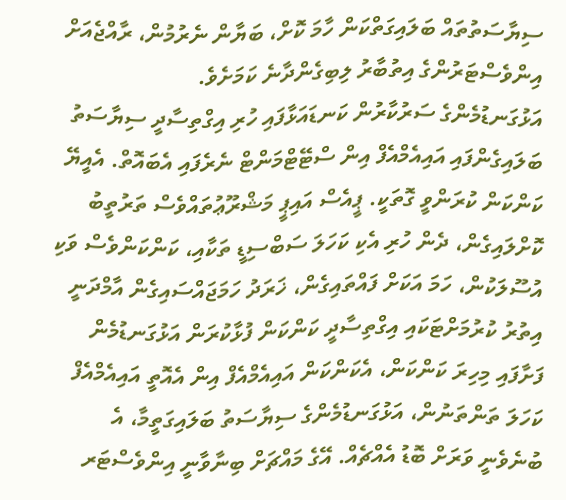ސިޔާސަތުތައް ބަލައިގަތްކަން ހާމަ ކޮށް، ބަޔާން ނެރުމުން، ރާއްޖެއަށް އިންވެސްޓަރުންގެ އިތުބާރު ލިބިގެންދާނެ ކަމަށެވެ.
އަޅުގަނޑުމެންގެ ސަރުކާރުން ކަނޑައަޅާފައި ހުރި އިގްތިސާދީ ސިޔާސަތު ބަލައިގެންފައި އައިއެމްއެފް އިން ސްޓޭޓްމަންޓް ނެރެފައި އެބައޮތް. އެއީޔޭ ކަންކަން ކުރަންވީ ގޮތަކީ. ޕީއެސް އައިޕީ މަޝްރޫޢުތައްވެސް ތަރުތީބު ކޮށްލައިގެން، ދެން ހުރި އެކި ކަހަލަ ސަބްސިޑީ ތަކާއި، ކަންކަންވެސް ވަކި އުސޫލަކުން، ހަމަ އަކަށް ފައްތައިގެން، ޚަރަދު ހަމަޖައްސައިގެން އާމްދަނީ އިތުރު ކުރުމަށްޓަކައި އިގްތިސާދީ ކަންކަން ފުޅާކުރަން އަޅުގަނޑުމެން ފަށާފައި މިހިރަ ކަންކަން، އެކަންކަން އައިއެމްއެފް އިން އެއޮތީ އައިއެމްއެފް ކަހަލަ ތަންތަނުން، އަޅުގަނޑުމެންގެ ސިޔާސަތު ބަލައިގަތީމާ، އެ ބުނެވެނީ ވަރަށް ބޮޑު އެއްޗެއް. އޭގެ މައްޗަށް ބިނާވާނީ އިންވެސްޓަރ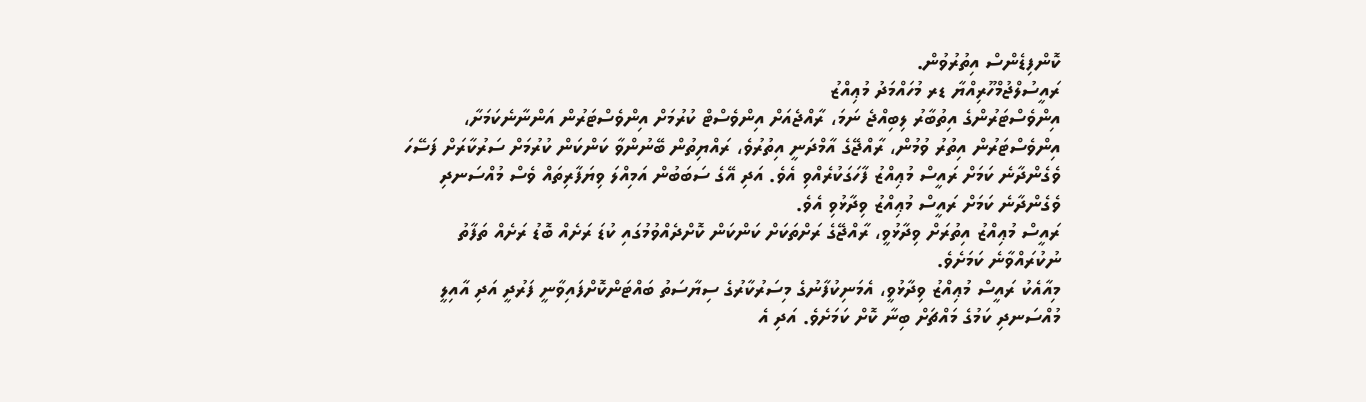ކޮންފިޑެންސް އިތުރުވުން.
ރައީސުލްޖުމްހޫރިއްޔާ ޑރ މުހައްމަދު މުޢިއްޒު
އިންވެސްޓަރުންގެ އިތުބާރު ލިބިއްޖެ ނަމަ، ރާއްޖެއަށް އިންވެސްޓް ކުރުމަށް އިންވެސްޓަރުން އަންނާނެކަމަށާ، އިންވެސްޓަރުން އިތުރު ވުމުން، ރާއްޖޭގެ އާމްދަނީ އިތުރުވެ، ރައްޔިތުން ބޭނުންވާ ކަންކަން ކުރުމަށް ސަރުކާރަށް ފަސޭހަ ވެގެންދާނެ ކަމަށް ރައީސް މުޢިއްޒު ފާހަގަކުރެއްވި އެވެ. އަދި އޭގެ ސަބަބުން އަމިއްލަ ވިޔަފާރިތައް ވެސް މުއްސަނދި ވެގެންދާނެ ކަމަށް ރައީސް މުޢިއްޒު ވިދާޅުވި އެވެ.
ރައީސް މުޢިއްޒު އިތުރަށް ވިދާޅުވީ، ރާއްޖޭގެ ރަށްތަކަށް ކަންކަން ކޮށްދެއްވުމުގައި ކުޑަ ރަށެއް ބޮޑު ރަށެއް ތަފާތު ނުކުރައްވާނެ ކަމަށެވެ.
މިއާއެކު ރައީސް މުޢިއްޒު ވިދާޅުވީ، އެމަނިކުފާނުގެ މިސަރުކާރުގެ ސިޔާސަތު ބައްޓަންކޮށްފައިވާނީ ފަރުދީ އަދި އާއިލީ މުއްސަނދި ކަމުގެ މައްޗަށް ބިނާ ކޮށް ކަމަށެވެ. އަދި އެ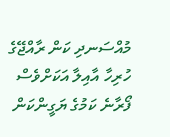މުއްސަނދި ކަން ރާއްޖޭގެ ހުރިހާ އާއިލާ އަކަށްވެސް ފޯރާނެ ކަމުގެ ޔަގީންކަން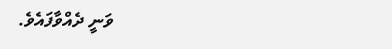ވަނީ ދެއްވާފައެވެ.